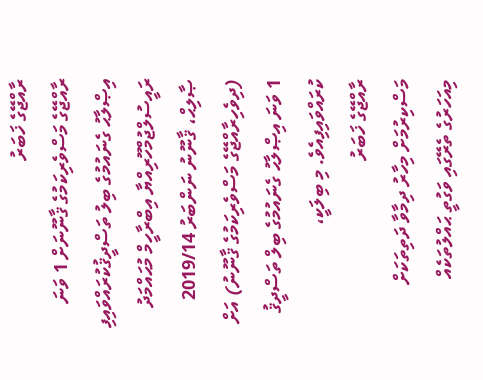ރާއްޖޭގެ ޚަބަރު
ރާއްޖޭގެ މަސްވެރިކަމުގެ ޤާނޫނަށް 1 ވަނަ އިޞްލާޙު ގެނައުމުގެ ބިލު ތަސްދީޤުކުރައްވައިފި
ރައީސުލްޖުމްހޫރިއްޔާ އިބްރާހީމް މުޙައްމަދު ޞާލިޙް، ޤާނޫނު ނަންބަރު 2019/14 (ދިވެހިރާއްޖޭގެ މަސްވެރިކަމުގެ ޤާނޫނު) އަށް 1 ވަނަ އިޞްލާޙު ގެނައުމުގެ ބިލް ތަސްދީޤު ކުރައްވައިފިއެވެ. މި ބިލަކީ،
ރާއްޖޭގެ ޚަބަރު
މަސްކިރުމަށް މިހާރު ދިމާވާ ދަތިތަކަށް މިއަހަރުގެ ތެރޭގައި ވަގުތީ ޙައްލުތަކެއް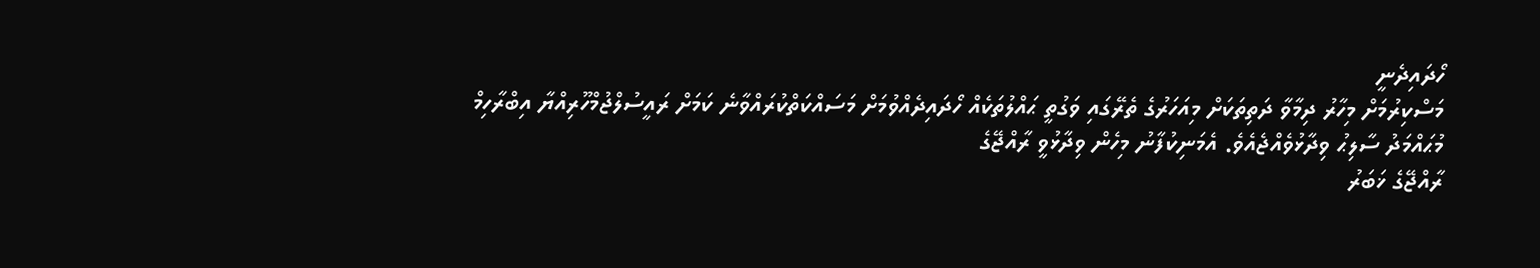ހޯދައިދެނީ
މަސްކިރުމަށް މިހާރު ދިމާވާ ދަތިތަކަށް މިއަހަރުގެ ތެރޭގައި ވަގުތީ ޙައްލުތަކެއް ހޯދައިދެއްވުމަށް މަސައްކަތްކުރައްވާނެ ކަމަށް ރައީސުލްޖުމްހޫރިއްޔާ އިބްރާހިމް މުޙައްމަދު ސާލިޙު ވިދާޅުވެއްޖެއެވެ. އެމަނިކުފާނު މިހެން ވިދާޅުވީ ރާއްޖޭގެ
ރާއްޖޭގެ ޚަބަރު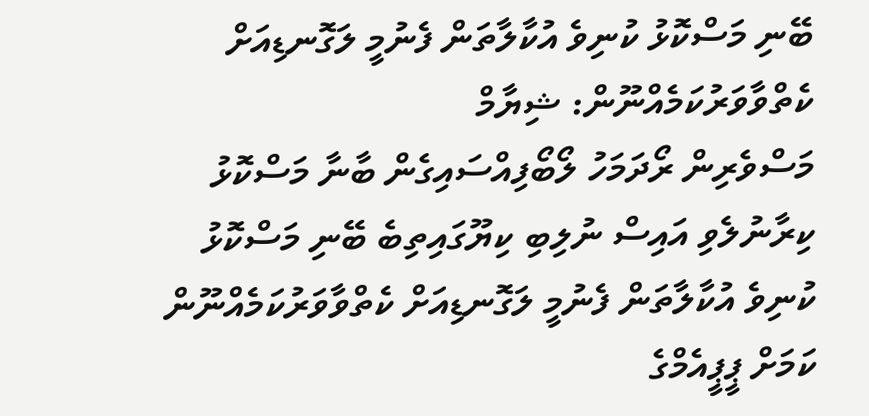ބޭނި މަސްކޮޅު ކުނިވެ އުކާލާތަން ފެނުމީ ލަގޮނޑިއަށް ކެތްވާވަރުކަމެއްނޫން: ޝިޔާމް
މަސްވެރިން ރޯދަމަހު ލޯބޯފިއްސައިގެން ބާނާ މަސްކޮޅު ކިރާނުލެވި އައިސް ނުލިބި ކިޔޫގައިތިބެ ބޭނި މަސްކޮޅު ކުނިވެ އުކާލާތަން ފެނުމީ ލަގޮނޑިއަށް ކެތްވާވަރުކަމެއްނޫން ކަމަށް ޕީޕީއެމްގެ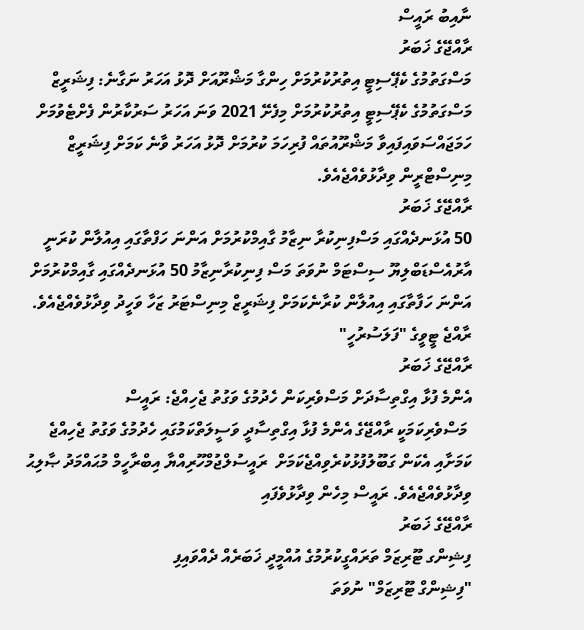ނާއިބު ރައީސް
ރާއްޖޭގެ ޚަބަރު
މަސްގަތުމުގެ ކެޕޭސިޓީ އިތުރުކުރުމަށް ހިންގާ މަޝްރޫއަށް ދޮޅު އަހަރު ނަގާނެ: ފިޝަރީޒް
މަސްގަތުމުގެ ކެޕޭސިޓީ އިތުރުކުރުމަށް މިފެށޭ 2021 ވަނަ އަހަރު ސަރުކާރުން ފެށްޓެވުމަށް ހަމަޖައްސަވައިފައިވާ މަޝްރޫއުތައް ފުރިހަމަ ކުރުމަށް ދޮޅު އަހަރު ވާނެ ކަމަށް ފިޝަރީޒް  މިނިސްޓްރީން ވިދާޅުވެއްޖެއެވެ.
ރާއްޖޭގެ ޚަބަރު
50 އުޅަނދެއްގައި މަސްފިނިކުރާ ނިޒާމު ގާއިމްކުރުމަށް އަންނަ ހަފްތާގައި އިއުލާން ކުރަނީ
އާރުއެސްޑަބްލިޔޫ ސިސްޓަމް ނުވަތަ މަސް ފިނިކުރާނިޒާމު 50 އުޅަނދެއްގައި ގާއިމްކުރުމަށް އަންނަ ހަފާތާގައި އިއުލާން ކުރާނެކަމަށް ފިޝަރީޒް މިނިސްޓަރު ޒަހާ ވަހީދު ވިދާޅުވެއްޖެއެވެ.  ރާއްޖެ ޓީވީގެ "ފަލަސުރުހީ"
ރާއްޖޭގެ ޚަބަރު
އެންމެ ފުޅާ އިގްތިސާދަށް މަސްވެރިކަން ހެދުމުގެ ވަގުތު ޖެހިއްޖެ: ރައީސް
 މަސްވެރިކަމަކީ ރާއްޖޭގެ އެންމެ ފުޅާ އިގްތިސާދީ ވަސީލަތްކަމުގައި ހެދުމުގެ ވަގުތު ޖެހިއްޖެ ކަމަށާއި އެކަން ގަބޫލުފުޅުކުރެވިއްޖެކަމަށް  ރައީސުލްޖުމްހޫރިއްޔާ އިބްރާހީމް މުޙައްމަދު ޞާލިޙު ވިދާޅުވެއްޖެއެވެ. ރައީސް މިހެން ވިދާޅުވެފައި
ރާއްޖޭގެ ޚަބަރު
ފިޝިންގ ޓޫރިޒަމް ތަރައްގީކުރުމުގެ އުއްމީދީ ޚަބަރެއް ދެއްވައިފި
"ފިޝިންގް ޓޫރިޒަމް" ނުވަތަ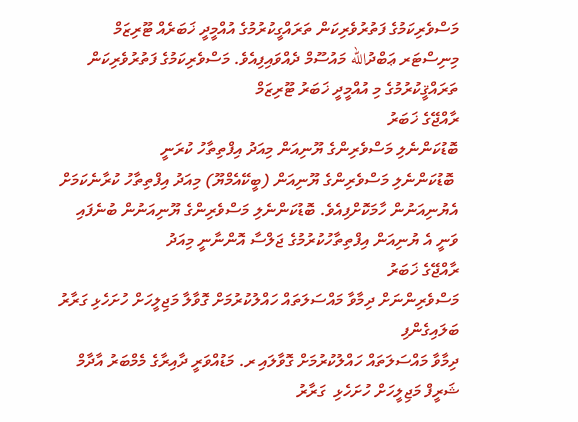މަސްވެރިކަމުގެ ފަތުރުވެރިކަން ތަރައްގީކުރުމުގެ އުއްމީދީ ޚަބަރެއް ޓޫރިޒަމް މިނިސްޓަރ ޢަބްދުالله މައުސޫމް ދެއްވައިފިއެވެ. މަސްވެރިކަމުގެ ފަތުރުވެރިކަން ތަރައްޤީކުރުމުގެ މި އުއްމީދީ ޚަބަރު ޓޫރިޒަމް
ރާއްޖޭގެ ޚަބަރު
ބޮޑުކަންނެލި މަސްވެރިންގެ ޔޫނިއަން މިއަދު އިފްތިތާހު ކުރަނީ
 ބޮޑުކަންނެލި މަސްވެރިންގެ ޔޫނިއަން (ބީކޭއެމްޔޫ) މިއަދު އިފްތިތާހު ކުރާނެކަމަށް އެޔުނިއަނުން ހާމަކޮށްފިއެވެ. ބޮޑުކަންނެލި މަސްވެރިންގެ ޔޫނިއަނުން ބުނެފައި ވަނީ އެ ޔުނިއަން އިފްތިތާހުކުރުމުގެ ޖަލްސާ އޮންނާނީ މިއަދު
ރާއްޖޭގެ ޚަބަރު
މަސްވެރިންނަށް ދިމާވާ މައްސަލަތައް ހައްލުކުރުމަށް ގޮވާލާ މަޖިލީހަށް ހުށަހެޅި ގަރާރު ބަލައިގެންފި
ދިމާވާ މައްސަލަތައް ހައްލުކުރުމަށް ގޮވާލައި ރ. މަޑުއްވަރީ ދާއިރާގެ މެމްބަރު އާދާމް ޝަރީފް މަޖިލީހަށް ހުށަހެޅި  ގަރާރު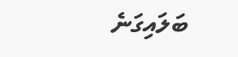ބަލައިގަނެ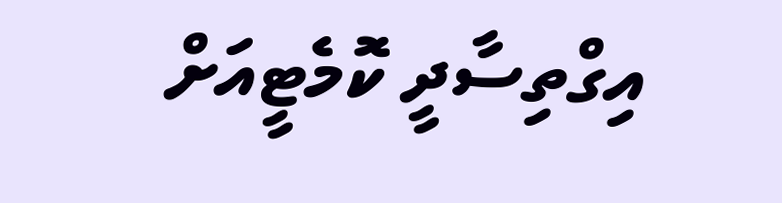އިގްތިސާދީ ކޮމެޓީއަށް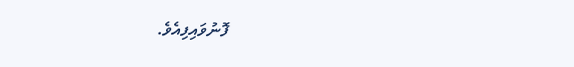ފޮނުވައިފިއެވެ.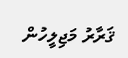ޤަރާރު މަޖިލީހުން